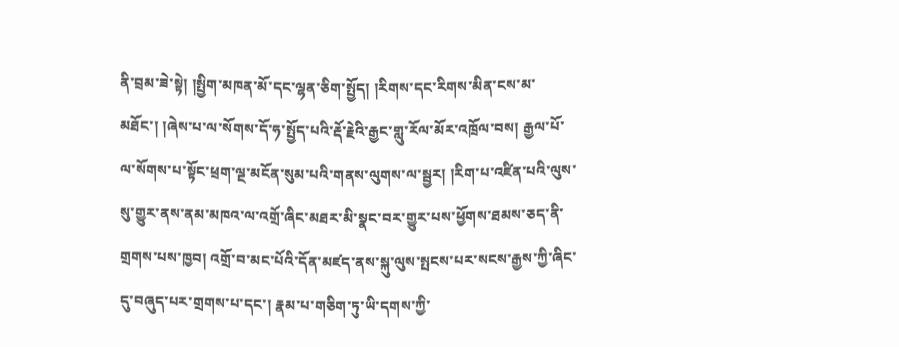ནི་བྲམ་ཟེ་སྟེ། །སྤྱིག་མཁན་མོ་དང་ལྷན་ཅིག་སྤྱོད། །རིགས་དང་རིགས་མིན་ངས་མ་མཐོང་། །ཞེས་པ་ལ་སོགས་དོ་ཧ་སྤྱོད་པའི་རྡོ་རྗེའི་རྒྱང་གླུ་རོལ་མོར་འཁྲོལ་བས། རྒྱལ་པོ་ལ་སོགས་པ་སྟོང་ཕྲག་ལྔ་མངོན་སུམ་པའི་གནས་ལུགས་ལ་སྦྱར། །རིག་པ་འཛིན་པའི་ལུས་སུ་གྱུར་ནས་ནམ་མཁའ་ལ་འགྲོ་ཞིང་མཐར་མི་སྣང་བར་གྱུར་པས་ཕྱོགས་ཐམས་ཅད་ནི་གྲགས་པས་ཁྱབ། འགྲོ་བ་མང་པོའི་དོན་མཛད་ནས་སྐུ་ལུས་སྤངས་པར་སངས་རྒྱས་ཀྱི་ཞིང་དུ་བཞུད་པར་གྲགས་པ་དང་། རྣམ་པ་གཅིག་ཏུ་ཡི་དགས་ཀྱི་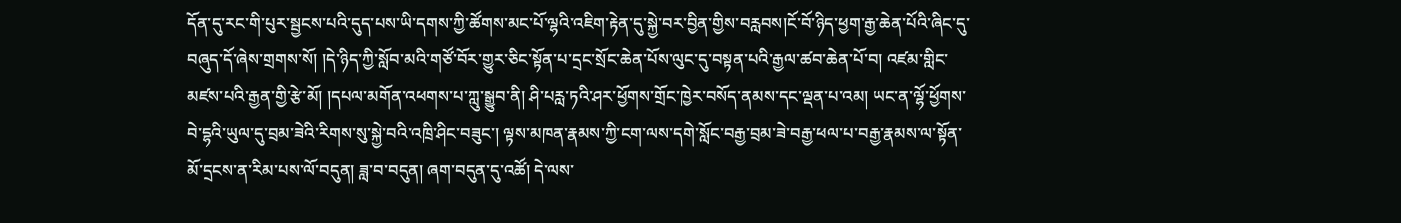དོན་དུ་རང་གི་པུར་སྦྱངས་པའི་དུད་པས་ཡི་དགས་ཀྱི་ཚོགས་མང་པོ་ལྷའི་འཇིག་རྟེན་དུ་སྐྱེ་བར་བྱིན་གྱིས་བརླབས།ངོ་བོ་ཉིད་ཕྱག་རྒྱ་ཆེན་པོའི་ཞིང་དུ་བཞུད་དོ་ཞེས་གྲགས་སོ། །དེ་ཉིད་ཀྱི་སློབ་མའི་གཙོ་བོར་གྱུར་ཅིང་སྟོན་པ་དྲང་སྲོང་ཆེན་པོས་ལུང་དུ་བསྟན་པའི་རྒྱལ་ཚབ་ཆེན་པོ་བ། འཛམ་གླིང་མཛས་པའི་རྒྱན་གྱི་རྩེ་མོ། །དཔལ་མགོན་འཕགས་པ་ཀླུ་སྒྱུབ་ནི། ཤི་པརླ་ཏའི་ཤར་ཕྱོགས་གྲོང་ཁྱེར་བསོད་ནམས་དང་ལྡན་པ་འམ། ཡང་ན་ལྷོ་ཕྱོགས་བེ་དྷའི་ཡུལ་དུ་བྲམ་ཟེའི་རིགས་སུ་སྐྱེ་བའི་འཁྲི་ཤིང་བཟུང་། ལྟས་མཁན་རྣམས་ཀྱི་ངག་ལས་དགེ་སློང་བརྒྱ་བྲམ་ཟེ་བརྒྱ་ཕལ་པ་བརྒྱ་རྣམས་ལ་སྟོན་མོ་དྲངས་ན་རིམ་པས་ལོ་བདུན། ཟླ་བ་བདུན། ཞག་བདུན་དུ་འཚོ། དེ་ལས་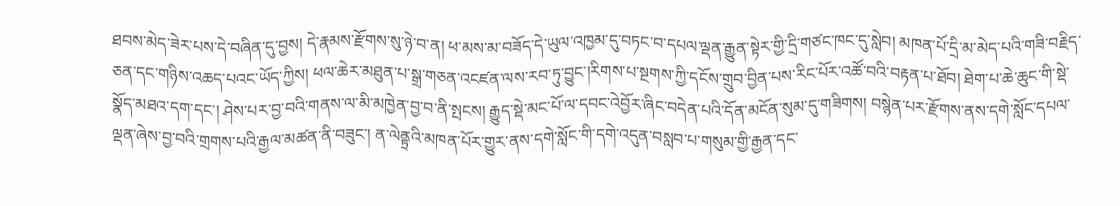ཐབས་མེད་ཟེར་པས་དེ་བཞིན་དུ་བྱས། དེ་རྣམས་རྫོགས་སུ་ཉེ་བ་ན། ཕ་མས་མ་བཟོད་དེ་ཡུལ་འཁྱམ་དུ་བཏང་བ་དཔལ་ལྡན་རྒྱུན་སྟེར་གྱི་དྲི་གཙང་ཁང་དུ་སླེབ། མཁན་པོ་དྲི་མ་མེད་པའི་གཟི་བརྗིད་ཅན་དང་གཉིས་འཆད་པའང་ཡོད་ཀྱིས། ཕལ་ཆེར་མཐུན་པ་སྒྲ་གཅན་འངཛན་ལས་རབ་ཏུ་བྱུང་།རིགས་པ་སྔགས་ཀྱི་དངོས་གྲུབ་བྱིན་པས་རིང་པོར་འཚོ་བའི་བརྟན་པ་ཐོབ། ཐེག་པ་ཆེ་ཆུང་གི་སྡེ་སྣོད་མཐའ་དག་དང་། ཤེས་པར་བྱ་བའི་གནས་ལ་མི་མཁྱེན་བྱ་བ་ནི་སྤངས། རྒྱུད་སྡེ་མང་པོ་ལ་དབང་འེབྱོར་ཞིང་བདེན་པའི་དོན་མངོན་སུམ་དུ་གཟིགས། བསྙེན་པར་རྫོགས་ནས་དགེ་སློང་དཔལ་ལྡན་ཞེས་བྱ་བའི་གྲགས་པའི་རྒྱལ་མཚན་ནི་བཟུང་། ན་ལེནྟྲའི་མཁན་པོར་གྱུར་ནས་དགེ་སློང་གི་དགེ་འདུན་བསླབ་པ་གསུམ་གྱི་རྒྱན་དང་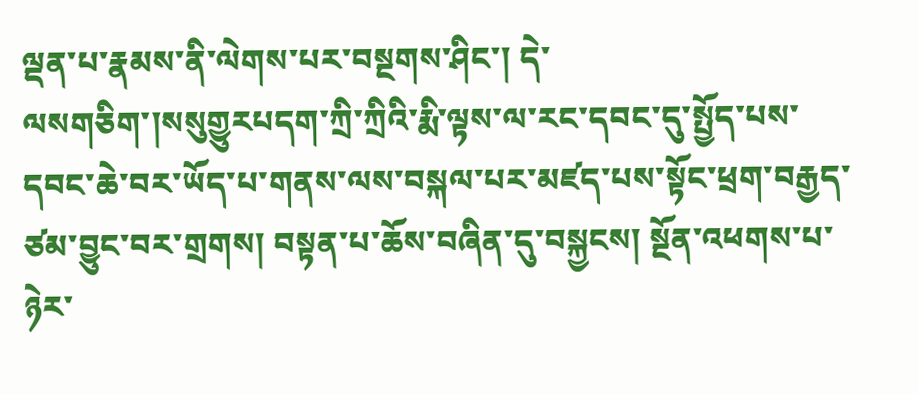ལྡན་པ་རྣམས་ནི་ལེགས་པར་བསྔགས་ཤིང་། དེ་ལསགཅིག་།སསུགྱུརཔདག་ཀྲི་ཀྲིའི་རྨི་ལྟས་ལ་རང་དབང་དུ་སྤྱོད་པས་དབང་ཆེ་བར་ཡོད་པ་གནས་ལས་བསྐལ་པར་མཛད་པས་སྟོང་ཕྲག་བརྒྱད་ཙམ་བྱུང་བར་གྲགས། བསྟན་པ་ཆོས་བཞིན་དུ་བསྐྱངས། སྔོན་འཕགས་པ་ཉེར་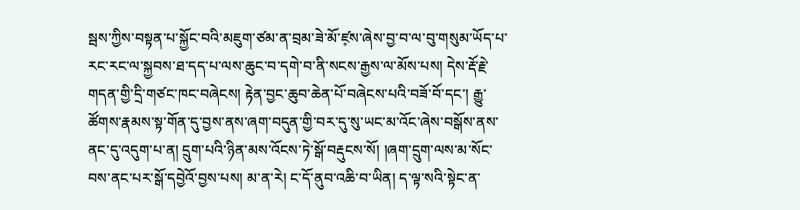སྦས་ཀྱིས་བསྟན་པ་སྐྱོང་བའི་མཇུག་ཙམ་ན་བྲམ་ཟེ་མོ་ཛ༷ས་ཞེས་བྱ་བ་ལ་བུ་གསུམ་ཡོད་པ་རང་རང་ལ་སྐྱབས་ཐ་དད་པ་ལས་ཆུང་བ་དགེ་བ་ནི་སངས་རྒྱས་ལ་མོས་པས། དེས་རྡོ་རྗེ་གདན་གྱི་དྲི་གཙང་ཁང་བཞེངས། རྟེན་བྱང་ཆུབ་ཆེན་པོ་བཞེངས་པའི་བཟོ་བོ་དང་། རྒྱུ་ཚོགས་རྣམས་སྟ་གོན་དུ་བྱས་ནས་ཞག་བདུན་གྱི་བར་དུ་སུ་ཡང་མ་འོང་ཞེས་བསྒོས་ནས་ནང་དུ་འདུག་པ་ན། དྲུག་པའི་ཉིན་མས་འོངས་ཏེ་སྒོ་བརྡུངས་སོ། །ཞག་དྲུག་ལས་མ་སོང་བས་ནང་པར་སྒོ་དབྱེའོ་བྱས་པས། མ་ན་རེ། ང་དོ་ནུབ་འཆི་བ་ཡིན། ད་ལྟ་སའི་སྟེང་ན་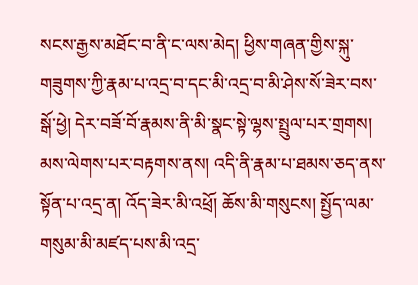སངས་རྒྱས་མཐོང་བ་ནི་ང་ལས་མེད། ཕྱིས་གཞན་གྱིས་སྐུ་གཟུགས་ཀྱི་རྣམ་པ་འདྲ་བ་དང་མི་འདྲ་བ་མི་ཤེས་སོ་ཟེར་བས་སྒོ་ཕྱེ། དེར་བཟོ་བོ་རྣམས་ནི་མི་སྣང་སྟེ་ལྷས་སྤྲུལ་པར་གྲགས། མས་ལེགས་པར་བརྟགས་ནས། འདི་ནི་རྣམ་པ་ཐམས་ཅད་ནས་སྟོན་པ་འདྲ་ན། འོད་ཟེར་མི་འཕྲོ། ཆོས་མི་གསུངས། སྤྱོད་ལམ་གསུམ་མི་མཛད་པས་མི་འདྲ་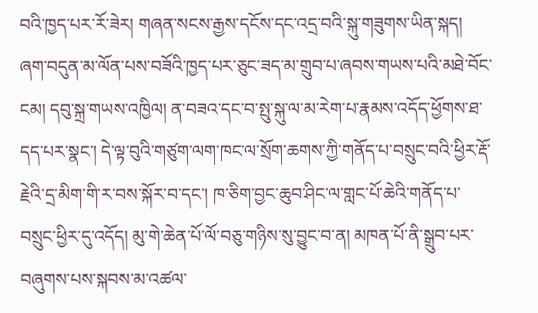བའི་ཁྱད་པར་རོ་ཟེར། གཞན་སངས་རྒྱས་དངོས་དང་འདྲ་བའི་སྐུ་གཟུགས་ཡིན་སྐད། ཞག་བདུན་མ་ལོན་པས་བཟོའི་ཁྱད་པར་ཅུང་ཟད་མ་གྲུབ་པ་ཞབས་གཡས་པའི་མཐེ་བོང་ངམ། དབུ་སྐྲ་གཡས་འཁྱིལ། ན་བཟའ་དང་བ་སྤུ་སྐུ་ལ་མ་རེག་པ་རྣམས་འདོད་ཕྱོགས་ཐ་དད་པར་སྣང་། དེ་ལྟ་བུའི་གཙུག་ལག་ཁང་ལ་སྲོག་ཆགས་ཀྱི་གནོད་པ་བསྲུང་བའི་ཕྱིར་རྡོ་རྗེའི་དྲ་མིག་གི་ར་བས་སྐོར་བ་དང་། ཁ་ཅིག་བྱང་ཆུབ་ཤིང་ལ་གླང་པོ་ཆེའི་གནོད་པ་བསྲུང་ཕྱིར་དུ་འདོད། མུ་གེ་ཆེན་པོ་ལོ་བཅུ་གཉིས་སུ་བྱུང་བ་ན། མཁན་པོ་ནི་སྒྲུབ་པར་བཞུགས་པས་སྐབས་མ་འཚལ་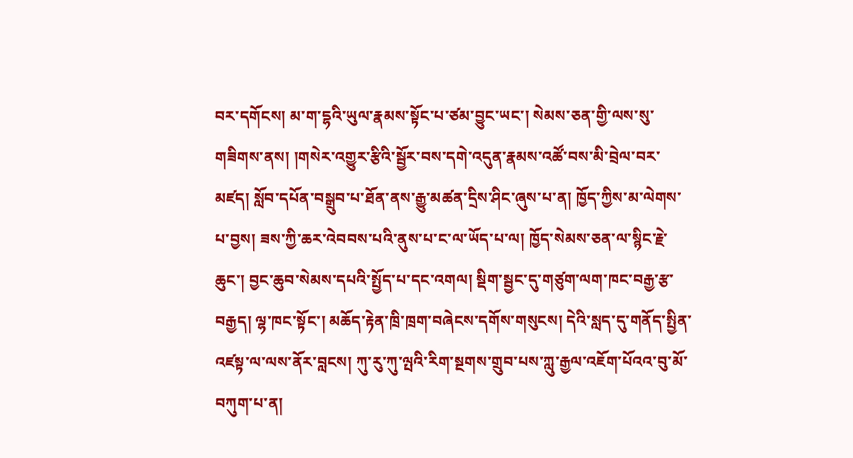བར་དགོངས། མ་ག་དྷའི་ཡུལ་རྣམས་སྟོང་པ་ཙམ་བྱུང་ཡང་། སེམས་ཅན་གྱི་ལས་སུ་གཟིགས་ནས། །གསེར་འགྱུར་རྩིའི་སྦྱོར་བས་དགེ་འདུན་རྣམས་འཚོ་བས་མི་བྲེལ་བར་མཛད། སློབ་དཔོན་བསྒྲུབ་པ་ཐོན་ནས་རྒྱུ་མཚན་དྲིས་ཤིང་ཞུས་པ་ན། ཁྱོད་ཀྱིས་མ་ལེགས་པ་བྱས། ཟས་ཀྱི་ཆར་འེབབས་པའི་ནུས་པ་ང་ལ་ཡོད་པ་ལ། ཁྱོད་སེམས་ཅན་ལ་སྙིང་རྗེ་ཆུང་། བྱང་ཆུབ་སེམས་དཔའི་སྤྱོད་པ་དང་འགལ། སྡིག་སྦྱང་དུ་གཙུག་ལག་ཁང་བརྒྱ་རྩ་བརྒྱད། ལྷ་ཁང་སྟོང་། མཆོད་རྟེན་ཁྲི་ཁྲག་བཞེངས་དགོས་གསུངས། དེའི་སླད་དུ་གནོད་སྤྱིན་འཛསྟ་ལ་ལས་ནོར་བླངས། ཀུ་རུ་ཀུ་ལྤའི་རིག་སྔགས་གྲུབ་པས་ཀླུ་རྒྱལ་འཇོག་པོའའ་བུ་མོ་བཀུག་པ་ན།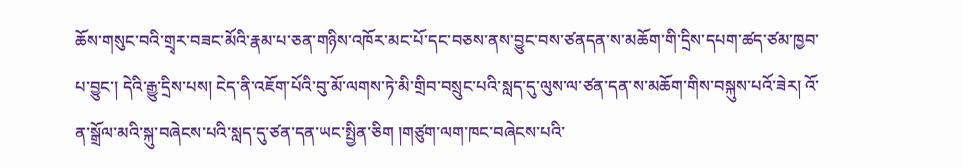ཆོས་གསུང་བའི་གྲྭར་བཟང་མོའི་རྣམ་པ་ཅན་གཉིས་འཁོར་མང་པོ་དང་བཅས་ནས་བྱུང་བས་ཙནདན་ས་མཆོག་གི་དྲིས་དཔག་ཚད་ཙམ་ཁྱབ་པ་བྱུང་། དེའི་རྒྱུ་དྲིས་པས། ངེད་ནི་འཇོག་པོའི་བུ་མོ་ལགས་ཏེ་མི་གྲིབ་བསྲུང་པའི་སླད་དུ་ལུས་ལ་ཙན་དན་ས་མཆོག་གིས་བསྐུས་པའོ་ཟེར། འོ་ན་སྒྲོལ་མའི་སྐུ་བཞེངས་པའི་སླད་དུ་ཙན་དན་ཡང་སྤྱིན་ཅིག །གཙུག་ལག་ཁང་བཞེངས་པའི་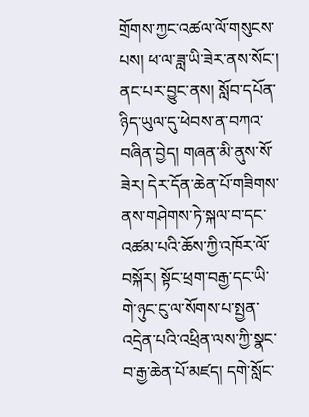གྲོགས་ཀྱང་འཚལ་ལོ་གསུངས་པས། ཕ་ལ་ཟླ་ཡི་ཟེར་ནས་སོང་། ནང་པར་བྱུང་ནས། སློབ་དཔོན་ཉིད་ཡུལ་དུ་ཕེབས་ན་བཀའ་བཞིན་བྱེད། གཞན་མི་ནུས་སོ་ཟེར། དེར་དོན་ཆེན་པོ་གཟིགས་ནས་གཤེགས་ཏེ་སྐལ་བ་དང་འཚམ་པའི་ཆོས་ཀྱི་འཁོར་ལོ་བསྐོར། སྟོང་ཕྲག་བརྒྱ་དང་ཡི་གེ་ཉུང་ངུ་ལ་སོགས་པ་སྤྱན་འདྲེན་པའི་འཕྲིན་ལས་ཀྱི་སྣང་བ་རྒྱ་ཆེན་པོ་མཛད། དགེ་སློང་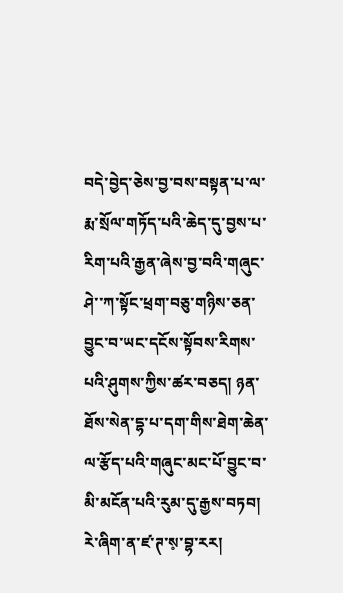བདེ་བྱེད་ཅེས་བྱ་བས་བསྟན་པ་ལ་རྨ་སྲོལ་གཏོད་པའི་ཆེད་དུ་བྱས་པ་རིག་པའི་རྒྱན་ཞེས་བྱ་བའི་གཞུང་ཤེ་་ཀ་སྟོང་ཕྲག་བཅུ་གཉིས་ཅན་བྱུང་བ་ཡང་དངོས་སྟོབས་རིགས་པའི་ཤུགས་ཀྱིས་ཚར་བཅད། ཉན་ཐོས་སེན་དྷ་པ་དག་གིས་ཐེག་ཆེན་ལ་རྩོད་པའི་གཞུང་མང་པོ་བྱུང་བ་མི་མངོན་པའི་རུམ་དུ་རྒྱས་བཏབ། རེ་ཞིག་ན་ཛ་ཊ་ས༷་བྷ་རར།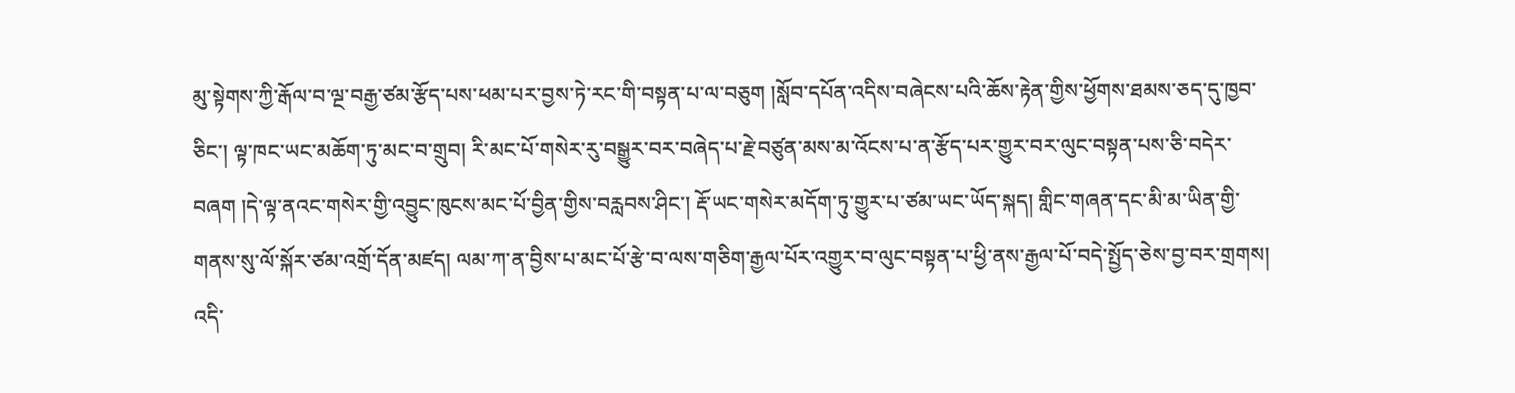མུ་སྟེགས་ཀྱི་རྒོལ་བ་ལྔ་བརྒྱ་ཙམ་རྩོད་པས་ཕམ་པར་བྱས་ཏེ་རང་གི་བསྟན་པ་ལ་བཅུག །སློབ་དཔོན་འདིས་བཞེངས་པའི་ཆོས་རྟེན་གྱིས་ཕྱོགས་ཐམས་ཅད་དུ་ཁྱབ་ཅིང་། ལྟ་ཁང་ཡང་མཆོག་ཏུ་མང་བ་གྲུབ། རི་མང་པོ་གསེར་རུ་བསྒྱུར་བར་བཞེད་པ་རྗེ་བཙུན་མས་མ་འོངས་པ་ན་རྩོད་པར་གྱུར་བར་ལུང་བསྟན་པས་ཅི་བདེར་བཞག །དེ་ལྟ་ནའང་གསེར་གྱི་འབྱུང་ཁུངས་མང་པོ་བྱིན་གྱིས་བརླབས་ཤིང་། རྡོ་ཡང་གསེར་མདོག་ཏུ་གྱུར་པ་ཙམ་ཡང་ཡོད་སྐད། གླིང་གཞན་དང་མི་མ་ཡིན་གྱི་གནས་སུ་ལོ་སྐོར་ཙམ་འགྲོ་དོན་མཛད། ལམ་ཀ་ན་བྱིས་པ་མང་པོ་རྩེ་བ་ལས་གཅིག་རྒྱལ་པོར་འགྱུར་བ་ལུང་བསྟན་པ་ཕྱི་ནས་རྒྱལ་པོ་བདེ་སྤྱོད་ཅེས་བྱ་བར་གྲགས། འདི་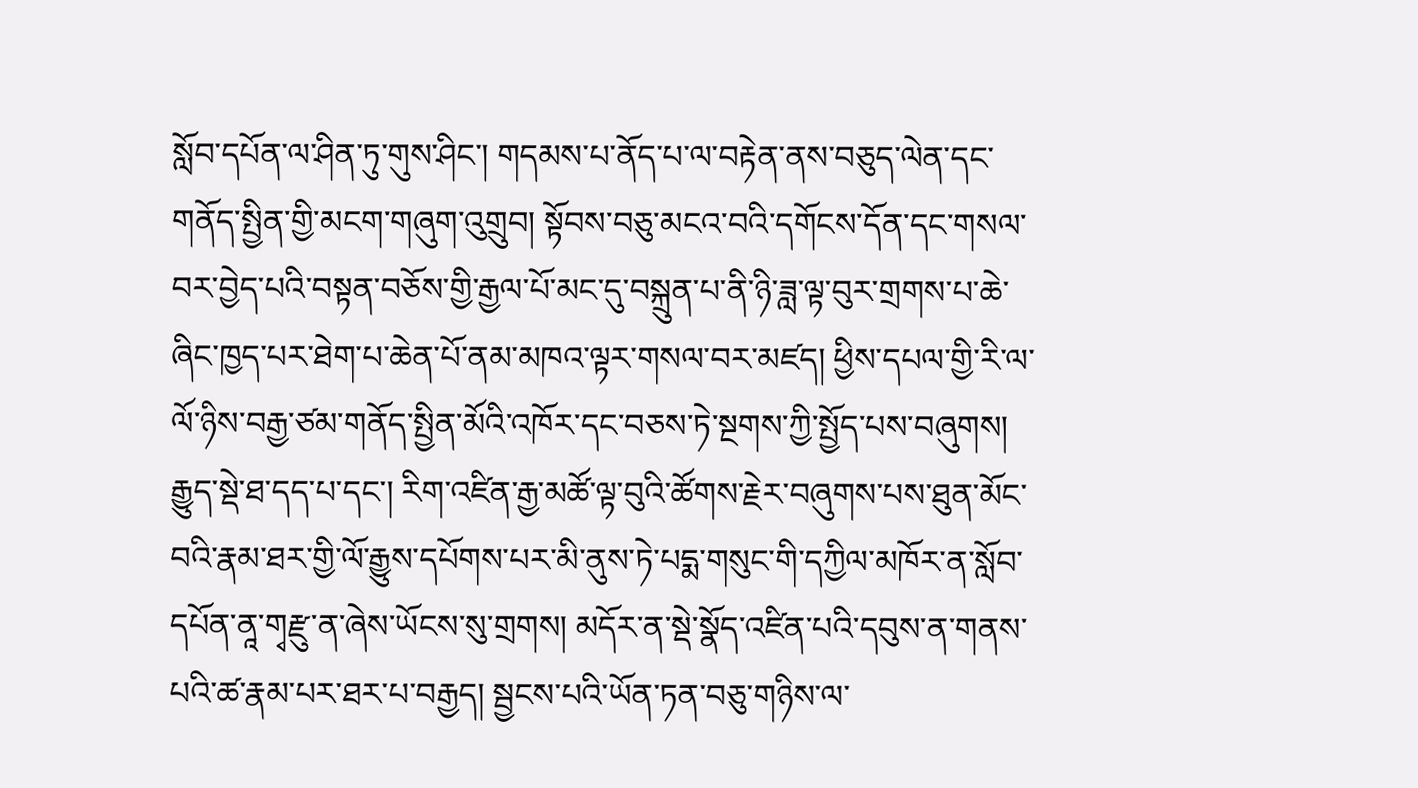སློབ་དཔོན་ལ་ཤིན་ཏུ་གུས་ཤིང་། གདམས་པ་ནོད་པ་ལ་བརྟེན་ནས་བཅུད་ལེན་དང་གནོད་སྤྱིན་གྱི་མངག་གཞུག་འུགྲུབ། སྟོབས་བཅུ་མངའ་བའི་དགོངས་དོན་དང་གསལ་བར་བྱེད་པའི་བསྟན་བཅོས་གྱི་རྒྱལ་པོ་མང་དུ་བསྐྲུན་པ་ནི་ཉི་ཟླ་ལྟ་བུར་གྲགས་པ་ཆེ་ཞིང་ཁྱད་པར་ཐེག་པ་ཆེན་པོ་ནམ་མཁའ་ལྟར་གསལ་བར་མཛད། ཕྱིས་དཔལ་གྱི་རི་ལ་ལོ་ཉིས་བརྒྱ་ཙམ་གནོད་སྤྱིན་མོའི་འཁོར་དང་བཅས་ཏེ་སྔགས་ཀྱི་སྤྱོད་པས་བཞུགས། རྒྱུད་སྡེ་ཐ་དད་པ་དང་། རིག་འཛིན་རྒྱ་མཚོ་ལྟ་བུའི་ཚོགས་རྗེར་བཞུགས་པས་ཐུན་མོང་བའི་རྣམ་ཐར་གྱི་ལོ་རྒྱུས་དཔོགས་པར་མི་ནུས་ཏེ་པདྨ་གསུང་གི་དཀྱིལ་མཁོར་ན་སློབ་དཔོན་ནཱ་གྭརྫུ་ན་ཞེས་ཡོངས་སུ་གྲགས། མདོར་ན་སྡེ་སྣོད་འཛིན་པའི་དབུས་ན་གནས་པའི་ཚ་རྣམ་པར་ཐར་པ་བརྒྱད། སྦྱངས་པའི་ཡོན་ཏན་བཅུ་གཉིས་ལ་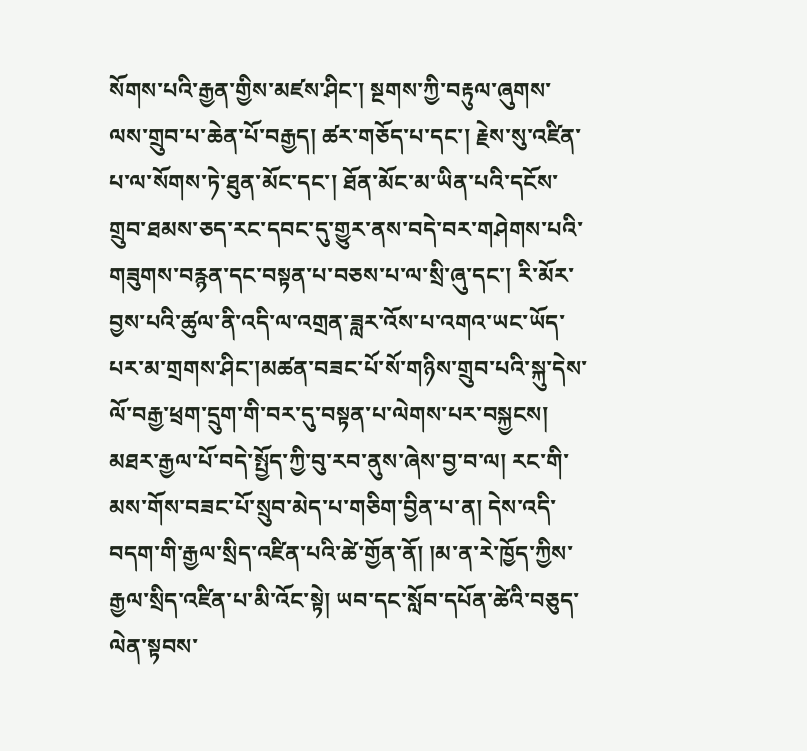སོགས་པའི་རྒྱན་གྱིས་མཛས་ཤིང་། སྔགས་ཀྱི་བརྟུལ་ཞུགས་ལས་གྲུབ་པ་ཆེན་པོ་བརྒྱད། ཚར་གཅོད་པ་དང་། རྗེས་སུ་འཛིན་པ་ལ་སོགས་ཏེ་ཐུན་མོང་དང་། ཐོན་མོང་མ་ཡིན་པའི་དངོས་གྲུབ་ཐམས་ཅད་རང་དབང་དུ་གྱུར་ནས་བདེ་བར་གཤེགས་པའི་གཟུགས་བརྙན་དང་བསྟན་པ་བཅས་པ་ལ་སྲི་ཞུ་དང་། རི་མོར་བྱས་པའི་ཚུལ་ནི་འདི་ལ་འགྲན་ཟླར་འོས་པ་འགའ་ཡང་ཡོད་པར་མ་གྲགས་ཤིང་།མཚན་བཟང་པོ་སོ་གཉིས་གྲུབ་པའི་སྐུ་དེས་ལོ་བརྒྱ་ཕྲག་དྲུག་གི་བར་དུ་བསྟན་པ་ལེགས་པར་བསྐྱངས། མཐར་རྒྱལ་པོ་བདེ་སྤྱོད་ཀྱི་བུ་རབ་ནུས་ཞེས་བྱ་བ་ལ། རང་གི་མས་གོས་བཟང་པོ་སྲུབ་མེད་པ་གཅིག་བྱིན་པ་ན། དེས་འདི་བདག་གི་རྒྱལ་སྲིད་འཛིན་པའི་ཚེ་གྱོན་ནོ། །མ་ན་རེ་ཁྱོད་ཀྱིས་རྒྱལ་སྲིད་འཛིན་པ་མི་འོང་སྟེ། ཡབ་དང་སློབ་དཔོན་ཚེའི་བཅུད་ལེན་སྟབས་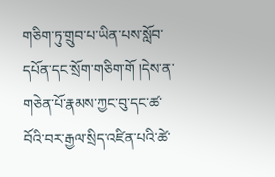གཅིག་ཏུ་གྲུབ་པ་ཡིན་པས་སློབ་དཔོན་དང་སྲོག་གཅིག་གོ །དེས་ན་གཅེན་པོ་རྣམས་ཀྱང་བུ་དང་ཚ་བོའི་བར་རྒྱལ་སྲིད་འཛིན་པའི་ཚེ་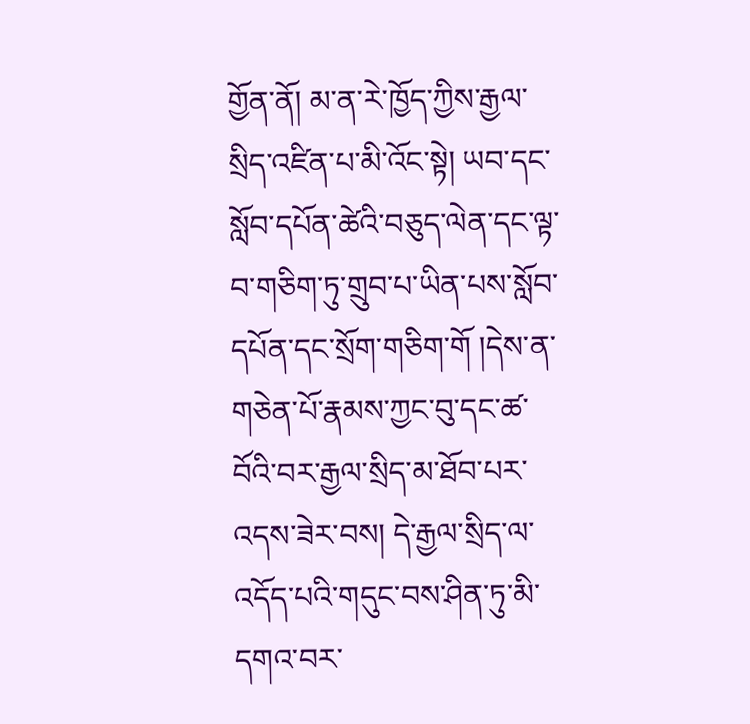གྱོན་ནོ། མ་ན་རེ་ཁྱོད་ཀྱིས་རྒྱལ་སྲིད་འཛིན་པ་མི་འོང་སྟེ། ཡབ་དང་སློབ་དཔོན་ཚེའི་བཅུད་ལེན་དང་ལྟ་བ་གཅིག་ཏུ་གྲུབ་པ་ཡིན་པས་སློབ་དཔོན་དང་སྲོག་གཅིག་གོ །དེས་ན་གཅེན་པོ་རྣམས་ཀྱང་བུ་དང་ཚ་བོའི་བར་རྒྱལ་སྲིད་མ་ཐོབ་པར་འདས་ཟེར་བས། དེ་རྒྱལ་སྲིད་ལ་འདོད་པའི་གདུང་བས་ཤིན་ཏུ་མི་དགའ་བར་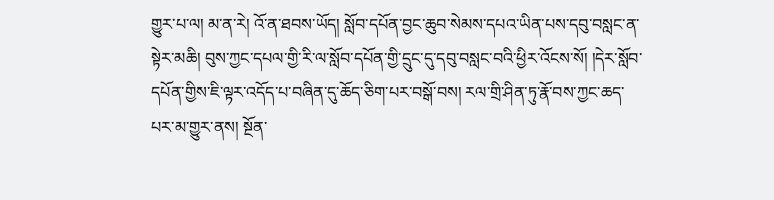གྱུར་པ་ལ། མ་ན་རེ། འོ་ན་ཐབས་ཡོད། སློབ་དཔོན་བྱང་ཆུབ་སེམས་དཔའ་ཡིན་པས་དབུ་བསླང་ན་སྟེར་མཆི། བུས་ཀྱང་དཔལ་གྱི་རི་ལ་སློབ་དཔོན་གྱི་དྲུང་དུ་དབུ་བསླང་བའི་ཕྱིར་འོངས་སོ། །དེར་སློབ་དཔོན་གྱིས་ཇི་ལྟར་འདོད་པ་བཞིན་དུ་ཆོད་ཅིག་པར་བསྒོ་བས། རལ་གྲི་ཤིན་ཏུ་རྣོ་བས་ཀྱང་ཆད་པར་མ་གྱུར་ནས། སྔོན་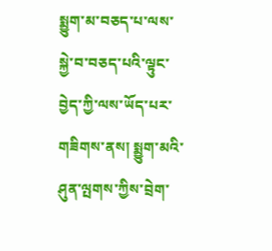སྨྱུག་མ་བཅད་པ་ལས་སྐྱེ་བ་བཅད་པའི་ལྟུང་བྱེད་ཀྱི་ལས་ཡོད་པར་གཟིགས་ནས། སྨྱུག་མའི་ཤུན་ལྤགས་ཀྱིས་བྲེག་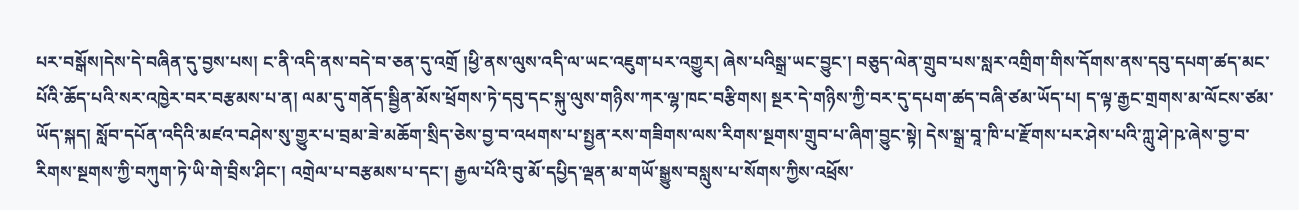པར་བསྒོས།དེས་དེ་བཞིན་དུ་བྱས་པས། ང་ནི་འདི་ནས་བདེ་བ་ཅན་དུ་འགྲོ །ཕྱི་ནས་ལུས་འདི་ལ་ཡང་འཇུག་པར་འགྱུར། ཞེས་པའིསྒྲ་ཡང་བྱུང་། བཅུད་ལེན་གྲུབ་པས་སླར་འགྲིག་གིས་དོགས་ནས་དབུ་དཔག་ཚད་མང་པོའི་ཆོད་པའི་སར་འཁྱེར་བར་བརྩམས་པ་ན། ལམ་དུ་གནོད་སྦྱིན་མོས་ཕྲོགས་ཏེ་དབུ་དང་སྐུ་ལུས་གཉིས་ཀར་ལྷ་ཁང་བརྩིགས། སྔར་དེ་གཉིས་ཀྱི་བར་དུ་དཔག་ཚད་བཞི་ཙམ་ཡོད་པ། ད་ལྟ་རྒྱང་གྲགས་མ་ལོངས་ཙམ་ཡོད་སྐད། སློབ་དཔོན་འདིའི་མཛའ་བཤེས་སུ་གྱུར་པ་བྲམ་ཟེ་མཆོག་སྲིད་ཅེས་བྱ་བ་འཕགས་པ་སྤྱན་རས་གཟིགས་ལས་རིགས་སྔགས་གྲུབ་པ་ཞིག་བྱུང་སྟེ། དེས་སྒྲ་བཱ་ཁི་པ་རྫོགས་པར་ཤེས་པའི་ཀླུ་ཤེ་ཥ་ཞེས་བྱ་བ་རིགས་སྔགས་ཀྱི་བཀུག་ཏེ་ཡི་གེ་བྲིས་ཤིང་། འགྲེལ་པ་བརྩམས་པ་དང་། རྒྱལ་པོའི་བུ་མོ་དཔྱིད་ལྡན་མ་གཡོ་སྒྱུས་བསླུས་པ་སོགས་ཀྱིས་འཕྲོས་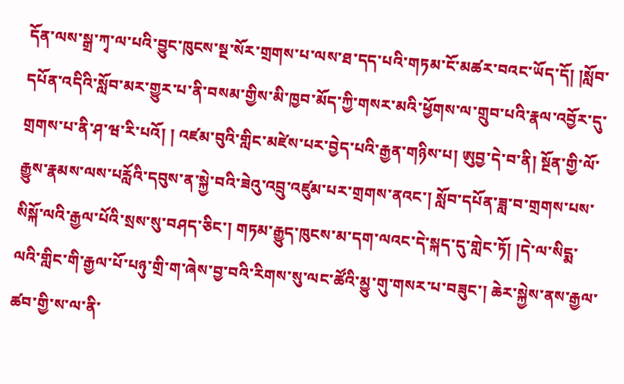དོན་ལས་སྒྲ་ཀྭ་ལ་པའི་བྱུང་ཁུངས་སྔ་སོར་གྲགས་པ་ལས་ཐ་དད་པའི་གཏམ་ངོ་མཚར་བའང་ཡོད་དོ། །སློབ་དཔོན་འདིའི་སློབ་མར་གྱུར་པ་ནི་བསམ་གྱིས་མི་ཁྱབ་མོད་ཀྱི་གསར་མའི་ཕྱོགས་ལ་གྲུབ་པའི་རྣལ་འབྱོར་དུ་གྲགས་པ་ནི་ཤ་ཝ་རི་པའོ། ། འཛམ་བུའི་གླིང་མཛེས་པར་བྱེད་པའི་རྒྱན་གཉིས་པ། ཨུབྱ་དེ་བ་ནི། སྔོན་གྱི་ལོ་རྒྱུས་རྣམས་ལས་པརློའི་དབུས་ན་སྐྱེ་བའི་ཟེའུ་འབྲུ་འཛུམ་པར་གྲགས་ནའང་། སློབ་དཔོན་ཟླ་བ་གྲགས་པས་སིསྐོ་ལའི་རྒྱལ་པོའི་སྲས་སུ་བཤད་ཅིང་། གཏམ་རྒྱུད་ཁུངས་མ་དག་ལའང་དེ་སྐད་དུ་གླེང་ཏོ། །དེ་ལ་སིདྨ་ལའི་གླིང་གི་རྒྱལ་པོ་པཉུ་གྲི་ག་ཞེས་བྱ་བའི་རིགས་སུ་ལང་ཚོའི་མྱུ་གུ་གསར་པ་བཟུང་། ཆེར་སྐྱེས་ནས་རྒྱལ་ཚབ་གྱི་ས་ལ་ནི་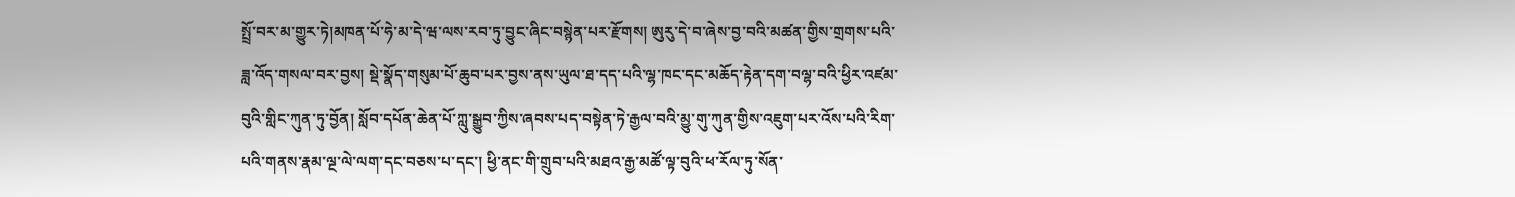སྤྲོ་བར་མ་གྱུར་ཏེ།མཁན་པོ་ཧེ་མ་དེ་ཝ་ལས་རབ་ཏུ་བྱུང་ཞིང་བསྙེན་པར་རྫོགས། ཨུརུ་དེ་བ་ཞེས་བྱ་བའི་མཚན་གྱིས་གྲགས་པའི་ཟླ་འོད་གསལ་བར་བྱས། སྡེ་སྣོད་གསུམ་པོ་ཆུབ་པར་བྱས་ནས་ཡུལ་ཐ་དད་པའི་ལྷ་ཁང་དང་མཆོད་རྟེན་དག་བལྷ་བའི་ཕྱིར་འཛམ་བུའི་གླིང་ཀུན་ཏུ་བྱོན། སློབ་དཔོན་ཆེན་པོ་ཀླུ་སྒྱུབ་ཀྱིས་ཞབས་པད་བསྟེན་ཏེ་རྒྱལ་བའི་མྱུ་གུ་ཀུན་གྱིས་འཇུག་པར་འོས་པའི་རིག་པའི་གནས་རྣམ་ལྔ་ལེ་ལག་དང་བཅས་པ་དང་། ཕྱི་ནང་གི་གྲུབ་པའི་མཐའ་རྒྱ་མཚོ་ལྟ་བུའི་ཕ་རོལ་ཏུ་སོན་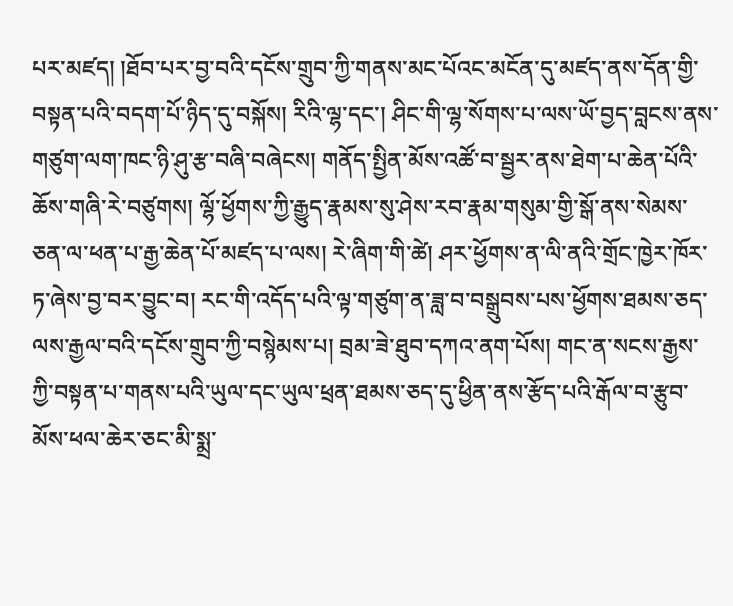པར་མཛད། །ཐོབ་པར་བྱ་བའི་དངོས་གྲུབ་ཀྱི་གནས་མང་པོའང་མངོན་དུ་མཛད་ནས་དོན་གྱི་བསྟན་པའི་བདག་པོ་ཉིད་དུ་བསྐོས། རིའི་ལྷ་དང་། ཤིང་གི་ལྷ་སོགས་པ་ལས་ཡོ་བྱད་བླངས་ནས་གཙུག་ལག་ཁང་ཉི་ཤུ་རྩ་བཞི་བཞེངས། གནོད་སྤྱིན་མོས་འཚོ་བ་སྦྱར་ནས་ཐེག་པ་ཆེན་པོའི་ཆོས་གཞི་རེ་བཙུགས། ལྷོ་ཕྱོགས་ཀྱི་རྒྱུད་རྣམས་སུ་ཤེས་རབ་རྣམ་གསུམ་གྱི་སྒོ་ནས་སེམས་ཅན་ལ་ཕན་པ་རྒྱ་ཆེན་པོ་མཛད་པ་ལས། རེ་ཞིག་གི་ཚེ། ཤར་ཕྱོགས་ན་ལི་ནའི་གྲོང་ཁྱེར་ཁོར་ཏ་ཞེས་བྱ་བར་བྱུང་བ། རང་གི་འདོད་པའི་ལྟ་གཙུག་ན་ཟླ་བ་བསྒྲུབས་པས་ཕྱོགས་ཐམས་ཅད་ལས་རྒྱལ་བའི་དངོས་གྲུབ་ཀྱི་བསྙེམས་པ། བྲམ་ཟེ་ཐུབ་དཀའ་ནག་པོས། གང་ན་སངས་རྒྱས་ཀྱི་བསྟན་པ་གནས་པའི་ཡུལ་དང་ཡུལ་ཕྲན་ཐམས་ཅད་དུ་ཕྱིན་ནས་རྩོད་པའི་རྒོལ་བ་རྩུབ་མོས་ཕལ་ཆེར་ཅང་མི་སྨྲ་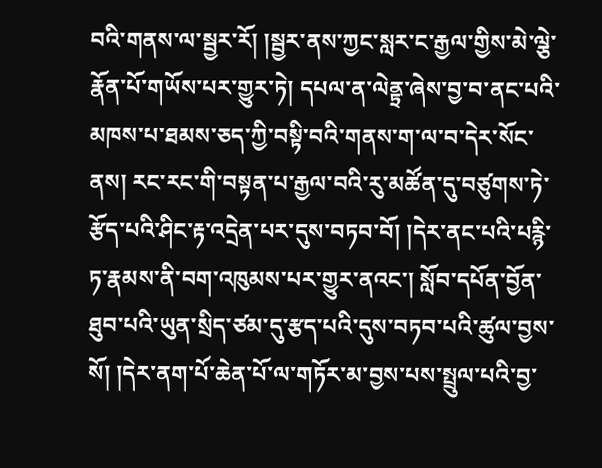བའི་གནས་ལ་སྦྱར་རོ། །སྦྱར་ནས་ཀྱང་སླར་ང་རྒྱལ་གྱིས་མེ་ལྕེ་རྣོན་པོ་གཡོས་པར་གྱུར་ཏེ། དཔལ་ན་ལེནྟྲ་ཞེས་བྱ་བ་ནང་པའི་མཁས་པ་ཐམས་ཅད་ཀྱི་བསྟི་བའི་གནས་ག་ལ་བ་དེར་སོང་ནས། རང་རང་གི་བསྟན་པ་རྒྱལ་བའི་རུ་མཚོན་དུ་བཙུགས་ཏེ་རྩོད་པའི་ཤིང་རྟ་འདྲེན་པར་དུས་བཏབ་བོ། །དེར་ནང་པའི་པརྙི་ཏ་རྣམས་ནི་བག་འཁུམས་པར་གྱུར་ནའང་། སློབ་དཔོན་བྱོན་ཐུབ་པའི་ཡུན་སྲིད་ཙམ་དུ་རྩད་པའི་དུས་བཏབ་པའི་ཚུལ་བྱས་སོ། །དེར་ནག་པོ་ཆེན་པོ་ལ་གཏོར་མ་བྱས་པས་སྤྲུལ་པའི་བྱ་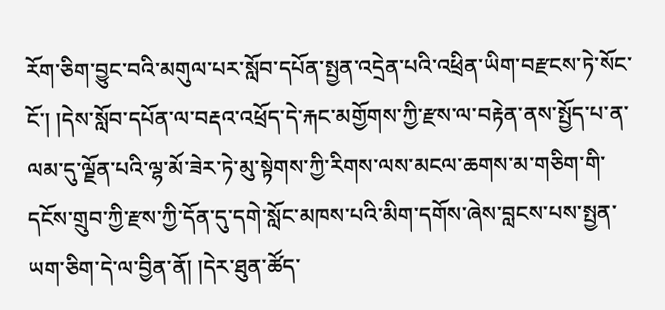རོག་ཅིག་བྱུང་བའི་མགུལ་པར་སློབ་དཔོན་སྤྱན་འདྲེན་པའི་འཕྲིན་ཡིག་བརྫངས་ཏེ་སོང་ངོ་། །དེས་སློབ་དཔོན་ལ་བརྡའ་འཕྲོད་དེ་རྐང་མགྱོགས་ཀྱི་རྫས་ལ་བརྟེན་ནས་སྤྱོད་པ་ན་ལམ་དུ་ལྗོན་པའི་ལྷ་མོ་ཟེར་ཏེ་མུ་སྟེགས་ཀྱི་རིགས་ལས་མངལ་ཆགས་མ་གཅིག་གི་དངོས་གྲུབ་ཀྱི་རྫས་ཀྱི་དོན་དུ་དགེ་སློང་མཁས་པའི་མིག་དགོས་ཞེས་བླངས་པས་སྤྱན་ཡག་ཅིག་དེ་ལ་བྱིན་ནོ། །དེར་ཐུན་ཚོད་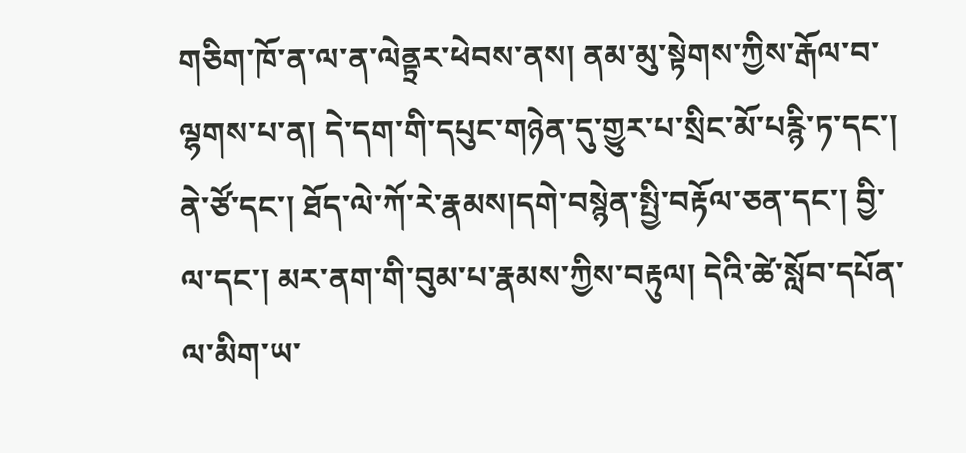གཅིག་ཁོ་ན་ལ་ན་ལེནྟྲར་ཕེབས་ནས། ནམ་མུ་སྟེགས་ཀྱིས་རྒོལ་བ་ལྷགས་པ་ན། དེ་དག་གི་དཔུང་གཉེན་དུ་གྱུར་པ་སྲིང་མོ་པརྙི་ཏ་དང་། ནེ་ཙོ་དང་། ཐོད་ལེ་ཀོ་རེ་རྣམས།དགེ་བསྙེན་སྤྱི་བརྟོལ་ཅན་དང་། བྱི་ལ་དང་། མར་ནག་གི་བུམ་པ་རྣམས་ཀྱིས་བརྟུལ། དེའི་ཚེ་སློབ་དཔོན་ལ་མིག་ཡ་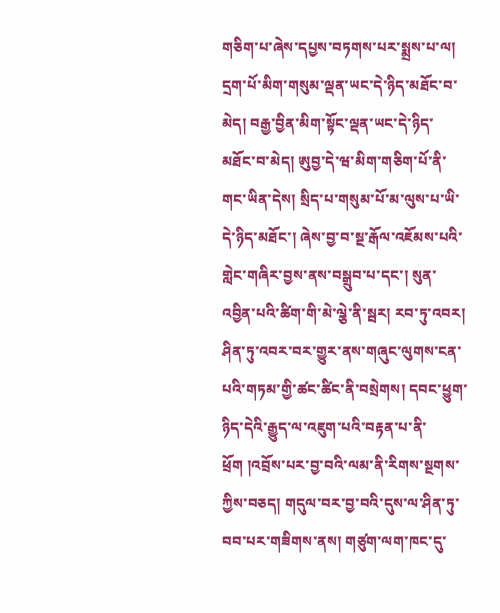གཅིག་པ་ཞེས་དཔྱས་བཏགས་པར་སྨྲས་པ་ལ། དྲག་པོ་མིག་གསུམ་ལྡན་ཡང་དེ་ཉིད་མཐོང་བ་མེད། བརྒྱ་བྱིན་མིག་སྟོང་ལྡན་ཡང་དེ་ཉིད་མཐོང་བ་མེད། ཨུབྱ་དེ་ཝ་མིག་གཅིག་པོ་ནི་གང་ཡིན་དེས། སྲིད་པ་གསུམ་པོ་མ་ལུས་པ་ཡི་དེ་ཉིད་མཐོང་། ཞེས་བྱ་བ་སྔ་རྒོལ་འཇོམས་པའི་གླེང་གཞིར་བྱས་ནས་བསྒྲུབ་པ་དང་། སུན་འབྱིན་པའི་ཚིག་གི་མེ་ལྕེ་ནི་སྦར། རབ་ཏུ་འབར། ཤིན་ཏུ་འབར་བར་གྱུར་ནས་གཞུང་ལུགས་ངན་པའི་གཏམ་གྱི་ཚང་ཚིང་ནི་བསྲེགས། དབང་ཕྱུག་ཉིད་དེའི་རྒྱུད་ལ་འཇུག་པའི་བརྟན་པ་ནི་ཕྲོག །འབྲོས་པར་བྱ་བའི་ལམ་ནི་རིགས་སྔགས་ཀྱིས་བཅད། གདུལ་བར་བྱ་བའི་དུས་ལ་ཤིན་ཏུ་བབ་པར་གཟིགས་ནས། གཙུག་ལག་ཁང་དུ་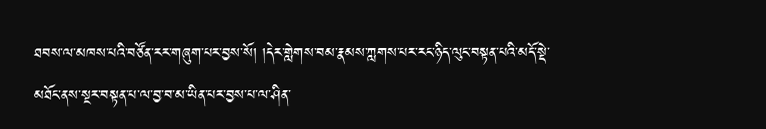ཐབས་ལ་མཁས་པའི་བཙོན་རར་གཞུག་པར་བྱས་སོ། །དེར་གླེགས་བམ་རྣམས་ཀླགས་པར་རང་ཉིད་ལུང་བསྟན་པའི་མདོ་སྡེ་མཐོང་ནས་སྔར་བསྟན་པ་ལ་བྱ་བ་མ་ཡིན་པར་བྱས་པ་ལ་ཤིན་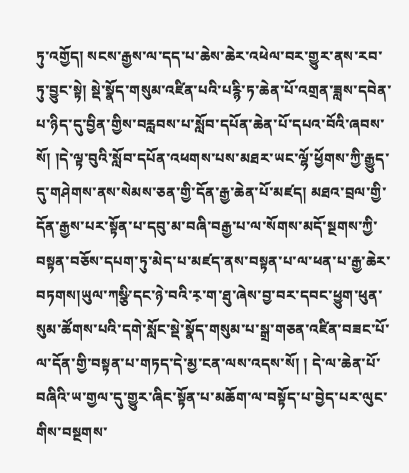ཏུ་འགྱོད། སངས་རྒྱས་ལ་དད་པ་ཆེས་ཆེར་འཕེལ་བར་གྱུར་ནས་རབ་ཏུ་བྱུང་སྟེ། སྡེ་སྣོད་གསུམ་འཛིན་པའི་པརྙི་ཏ་ཆེན་པོ་འགྲན་ཟླས་དབེན་པ་ཉིད་དུ་བྱིན་གྱིས་བརླབས་པ་སློབ་དཔོན་ཆེན་པོ་དཔའ་བོའི་ཞབས་སོ། །དེ་ལྟ་བུའི་སློབ་དཔོན་འཕགས་པས་མཐར་ཡང་ལྷོ་ཕྱོགས་ཀྱི་རྒྱུད་དུ་གཤེགས་ནས་སེམས་ཅན་གྱི་དོན་རྒྱ་ཆེན་པོ་མཛད། མཐའ་བྲལ་གྱི་དོན་རྒྱས་པར་སྟོན་པ་དབུ་མ་བཞི་བརྒྱ་པ་ལ་སོགས་མདོ་སྔགས་ཀྱི་བསྟན་བཅོས་དཔག་ཏུ་མེད་པ་མཛད་ནས་བསྟན་པ་ལ་ཕན་པ་རྒྱ་ཆེར་བཏགས།ཡུལ་ཀསྩི་དང་ཉེ་བའི་ར༷་ག་ཐུ་ཞེས་བྱ་བར་དབང་ཕྱུག་ཕུན་སུམ་ཚོགས་པའི་དགེ་སློང་སྡེ་སྣོད་གསུམ་པ་སྒྲ་གཅན་འཛིན་བཟང་པོ་ལ་དོན་གྱི་བསྟན་པ་གཏད་དེ་མྱ་ངན་ལས་འདས་སོ། ། དེ་ལ་ཆེན་པོ་བཞིའི་ཡ་གྱལ་དུ་གྱུར་ཞིང་སྟོན་པ་མཆོག་ལ་བསྟོད་པ་བྱེད་པར་ལུང་གིས་བསྔགས་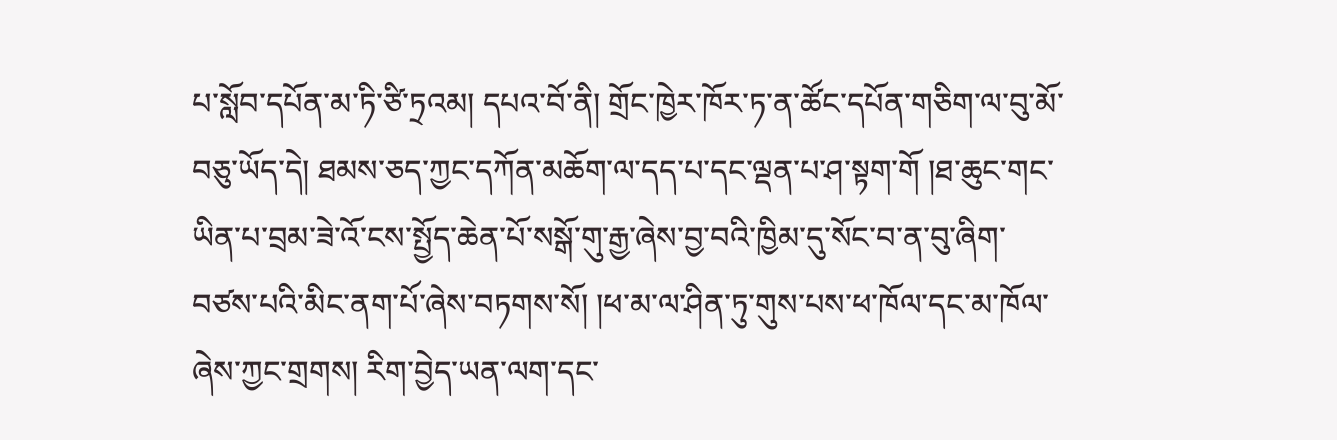པ་སློབ་དཔོན་མ་ཏི་ཙི་ཏྲའམ། དཔའ་བོ་ནི། གྲོང་ཁྱེར་ཁོར་ཏ་ན་ཚོང་དཔོན་གཅིག་ལ་བུ་མོ་བཅུ་ཡོད་དེ། ཐམས་ཅད་ཀྱང་དཀོན་མཆོག་ལ་དད་པ་དང་ལྡན་པ་ཤ་སྟག་གོ །ཐ་ཆུང་གང་ཡིན་པ་བྲམ་ཟེ་འོ་ངས་སྤྱོད་ཆེན་པོ་སསྒོ་གུ་རྒྱ་ཞེས་བྱ་བའི་ཁྱིམ་དུ་སོང་བ་ན་བུ་ཞིག་བཙས་པའི་མིང་ནག་པོ་ཞེས་བཏགས་སོ། །ཕ་མ་ལ་ཤིན་ཏུ་གུས་པས་ཕ་ཁོལ་དང་མ་ཁོལ་ཞེས་ཀྱང་གྲགས། རིག་བྱེད་ཡན་ལག་དང་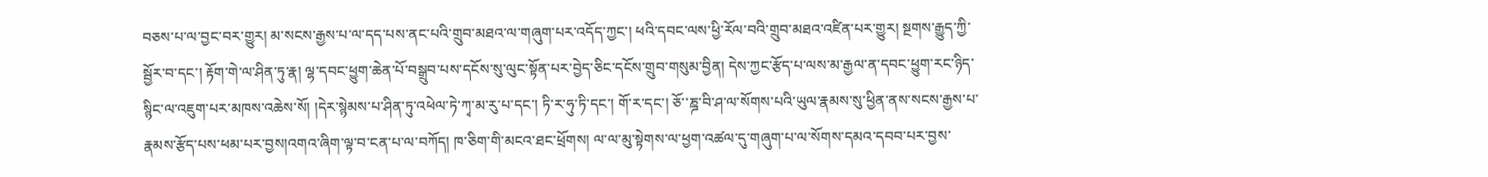བཅས་པ་ལ་བྱང་བར་གྱུར། མ་སངས་རྒྱས་པ་ལ་དད་པས་ནང་པའི་གྲུབ་མཐའ་ལ་གཞུག་པར་འདོད་ཀྱང་། ཕའི་དབང་ལས་ཕྱི་རོལ་བའི་གྲུབ་མཐའ་འཛིན་པར་གྱུར། སྔགས་རྒྱུད་ཀྱི་སྦྱོར་བ་དང་། རྟོག་གེ་ལ་ཤིན་ཏུ་རྣ། ལྷ་དབང་ཕྱུག་ཆེན་པོ་བསྒྲུབ་པས་དངོས་སུ་ལུང་སྟོན་པར་བྱེད་ཅིང་དངོས་གྲུབ་གསུམ་བྱིན། དེས་ཀྱང་རྩོད་པ་ལས་མ་རྒྱལ་ན་དབང་ཕྱུག་རང་ཉིད་སྙིང་ལ་འཇུག་པར་མཁས་འཆེས་སོ། །དེར་སྙེམས་པ་ཤིན་ཏུ་འཕེལ་ཏེ་ཀྭ་མ་རུ་པ་དང་། ཏི་ར་ཧུ་ཏི་དང་། གོ་ར་དང་། ཅོ་་ཎྜ་བི་ཤ་ལ་སོགས་པའི་ཡུལ་རྣམས་སུ་ཕྱིན་ནས་སངས་རྒྱས་པ་རྣམས་རྩོད་པས་ཕམ་པར་བྱས།འགའ་ཞིག་ལྟ་བ་ངན་པ་ལ་བཀོད། ཁ་ཅིག་གི་མངའ་ཐང་ཕྲོགས། ལ་ལ་མུ་སྟེགས་ལ་ཕྱག་འཚལ་དུ་གཞུག་པ་ལ་སོགས་དམའ་དབབ་པར་བྱས་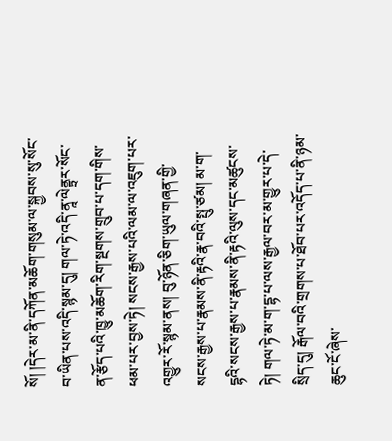སོ། །དེར་མ་ནི་དཀོན་མཆོག་གསུམ་ལ་སྐྱབས་སུ་སོང་བ་ཡིན་པས་འདི་སྙམ་དུ། གལ་ཏེ་འདི་ནཱ་ལེནྟྲར་སོང་ན་རྩོད་པའི་ཁྱུ་མཆོག་རིག་སྔགས་གྲུབ་པ་དག་གིས་ཕམ་པར་བྱས་ཏེ། སངས་རྒྱས་པའི་ལམ་ལ་འཇུག་པར་འགྱུར་རོ་སྙམ་ནས། བུ་ཉོན་ཅིག་ཡུལ་གཞན་གྱི་སངས་རྒྱས་པ་རྣམས་ནི་རྟའི་རྣ་བའི་སྤུ་ཙམ། མ་ག་དྷའི་སངས་རྒྱས་པ་རྣམས་ནི་རྟའི་ལུས་དང་མཚུངས་ཏེ། གལ་ཏེ་མ་ག་དྷ་པ་ལས་རྒྱལ་བར་མ་གྱུར་པ་དེ་སྲིད་དུ། རྒོལ་བའི་གྲགས་པ་ཐོབ་པར་འདོད་པ་ནི་ཉམ་ཆུང་ངོ་ཞེས་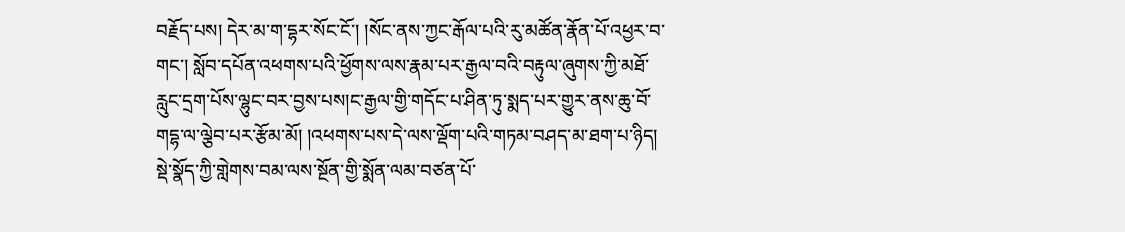བརྗོད་པས། དེར་མ་ག་དྷར་སོང་ངོ་། །སོང་ནས་ཀྱང་རྒོལ་པའི་རུ་མཚོན་རྣོན་པོ་འཕྱར་བ་གང་། སློབ་དཔོན་འཕགས་པའི་ཕྱོགས་ལས་རྣམ་པར་རྒྱལ་བའི་བརྟུལ་ཞུགས་ཀྱི་མཐོ་རླུང་དྲག་པོས་ལྷུང་བར་བྱས་པས།ང་རྒྱལ་གྱི་གདོང་པ་ཤིན་ཏུ་སྨད་པར་གྱུར་ནས་ཆུ་བོ་གདྷ་ལ་ལྕེབ་པར་རྩོམ་མོ། །འཕགས་པས་དེ་ལས་ལྡོག་པའི་གཏམ་བཤད་མ་ཐག་པ་ཉིད། སྡེ་སྣོད་ཀྱི་གླེགས་བམ་ལས་སྔོན་གྱི་སྨོན་ལམ་བཙན་པོ་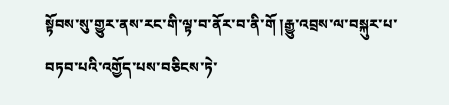སྟོབས་སུ་གྱུར་ནས་རང་གི་ལྟ་བ་ནོར་བ་ནི་གོ །རྒྱུ་འབྲས་ལ་བསྐུར་པ་བཏབ་པའི་འགྱོད་པས་བཅིངས་ཏེ་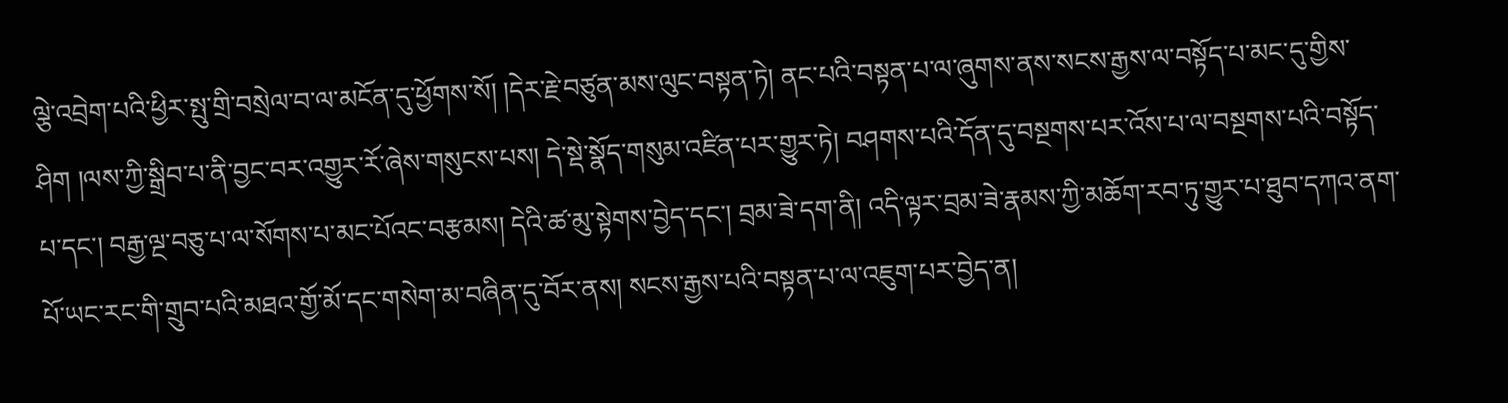ལྕེ་འབྲེག་པའི་ཕྱིར་སྤུ་གྲི་བསྲེལ་བ་ལ་མངོན་དུ་ཕྱོགས་སོ། །དེར་རྗེ་བཙུན་མས་ལུང་བསྟན་ཏེ། ནང་པའི་བསྟན་པ་ལ་ཞུགས་ནས་སངས་རྒྱས་ལ་བསྟོད་པ་མང་དུ་གྱིས་ཤིག །ལས་ཀྱི་སྒྲིབ་པ་ནི་བྱང་བར་འགྱུར་རོ་ཞེས་གསུངས་པས། དེ་སྡེ་སྣོད་གསུམ་འཛིན་པར་གྱུར་ཏེ། བཤགས་པའི་དོན་དུ་བསྔགས་པར་འོས་པ་ལ་བསྔགས་པའི་བསྟོད་པ་དང་། བརྒྱ་ལྔ་བཅུ་པ་ལ་སོགས་པ་མང་པོའང་བརྩམས། དེའི་ཚ་མུ་སྟེགས་བྱེད་དང་། བྲམ་ཟེ་དག་ནི། འདི་ལྟར་བྲམ་ཟེ་རྣམས་ཀྱི་མཆོག་རབ་ཏུ་གྱུར་པ་ཐུབ་དཀའ་ནག་པོ་ཡང་རང་གི་གྲུབ་པའི་མཐའ་གྱོ་མོ་དང་གསེག་མ་བཞིན་དུ་བོར་ནས། སངས་རྒྱས་པའི་བསྟན་པ་ལ་འཇུག་པར་བྱེད་ན།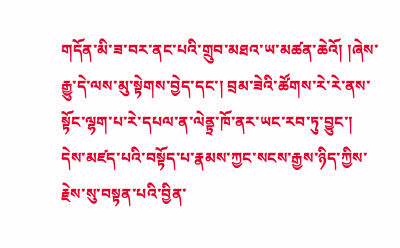གདོན་མི་ཟ་བར་ནང་པའི་གྲུབ་མཐའ་ཡ་མཚན་ཆེའོ། །ཞེས་རྒྱུ་དེ་ལས་མུ་སྟེགས་བྱེད་དང་། བྲམ་ཟེའི་ཚོགས་རེ་རེ་ནས་སྟོང་ལྷག་པ་རེ་དཔལ་ན་ལེནྟྲ་ཁོ་ནར་ཡང་རབ་ཏུ་བྱུང་། དེས་མཛད་པའི་བསྟོད་པ་རྣམས་ཀྱང་སངས་རྒྱས་ཉིད་ཀྱིས་རྗེས་སུ་བསྟན་པའི་བྱིན་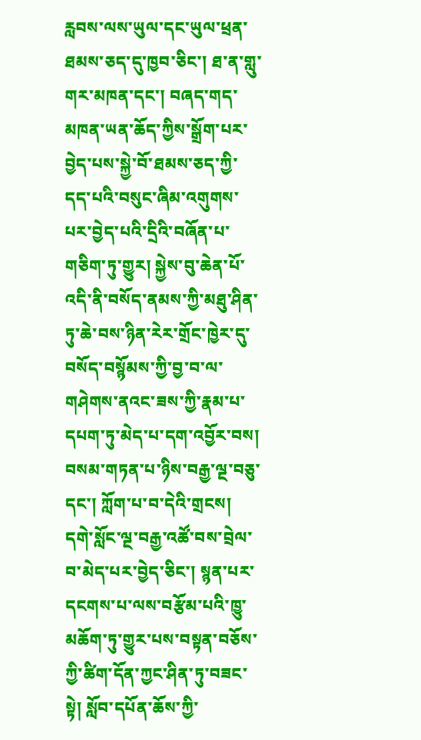རླབས་ལས་ཡུལ་དང་ཡུལ་ཕྲན་ཐམས་ཅད་དུ་ཁྱབ་ཅིང་། ཐ་ན་གླུ་གར་མཁན་དང་། བཞད་གད་མཁན་ཡན་ཆོད་ཀྱིས་སྒྲོག་པར་བྱེད་པས་སྐྱེ་བོ་ཐམས་ཅད་ཀྱི་དད་པའི་བསུང་ཞིམ་འགུགས་པར་བྱེད་པའི་དྲིའི་བཞོན་པ་གཅིག་ཏུ་གྱུར། སྐྱེས་བུ་ཆེན་པོ་འདི་ནི་བསོད་ནམས་ཀྱི་མཐུ་ཤིན་ཏུ་ཆེ་བས་ཉིན་རེར་གྲོང་ཁྱེར་དུ་བསོད་བསྙོམས་ཀྱི་བྱ་བ་ལ་གཤེགས་ནའང་ཟས་ཀྱི་རྣམ་པ་དཔག་ཏུ་མེད་པ་དག་འབྱོར་བས། བསམ་གཏན་པ་ཉིས་བརྒྱ་ལྔ་བཅུ་དང་། ཀློག་པ་བ་དེའི་གྲངས། དགེ་སློང་ལྔ་བརྒྱ་འཚོ་བས་བྲེལ་བ་མེད་པར་བྱེད་ཅིང་། སྙན་པར་དངགས་པ་ལས་བརྩོམ་པའི་ཁྱུ་མཆོག་ཏུ་གྱུར་པས་བསྟན་བཅོས་ཀྱི་ཚིག་དོན་ཀྱང་ཤིན་ཏུ་བཟང་སྟེ། སློབ་དཔོན་ཆོས་ཀྱི་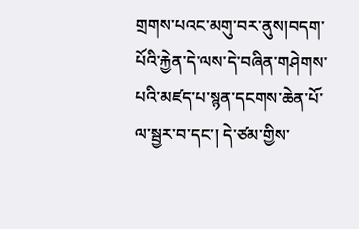གྲགས་པའང་མགུ་བར་ནུས།བདག་པོའི་རྐྱེན་དེ་ལས་དེ་བཞིན་གཤེགས་པའི་མཛད་པ་སྙན་དངགས་ཆེན་པོ་ལ་སྦྱར་བ་དང་། དེ་ཙམ་གྱིས་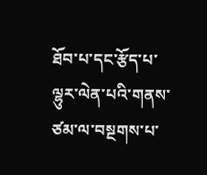ཐོབ་པ་དང་རྩོད་པ་ལྷུར་ལེན་པའི་གནས་ཙམ་ལ་བསྔགས་པ་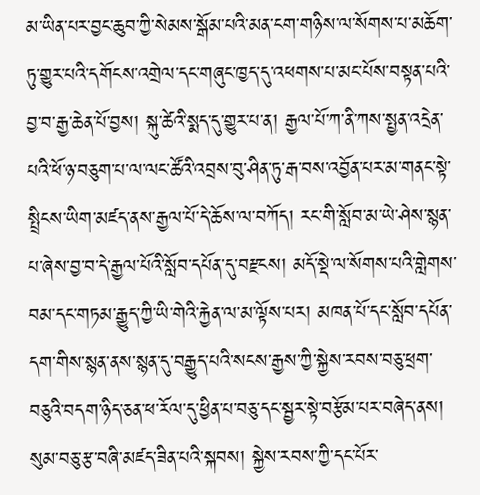མ་ཡིན་པར་བྱང་ཆུབ་ཀྱི་སེམས་སྒོམ་པའི་མན་ངག་གཉིས་ལ་སོགས་པ་མཆོག་ཏུ་གྱུར་པའི་དགོངས་འགྲེལ་དང་གཞུང་ཁྱད་དུ་འཕགས་པ་མང་པོས་བསྟན་པའི་བྱ་བ་རྒྱ་ཆེན་པོ་བྱས། སྐུ་ཚེའི་སྨད་དུ་གྱུར་པ་ན། རྒྱལ་པོ་ཀ་ནི་ཀས་སྤྱན་འདྲེན་པའི་ཕོ་ཉ་བཅུག་པ་ལ་ལང་ཚོའི་འབྲས་བུ་ཤིན་ཏུ་རྒ་བས་འབྱོན་པར་མ་གནང་སྟེ་སྤྲིངས་ཡིག་མཛད་ནས་རྒྱལ་པོ་དེ་ཆོས་ལ་བཀོད། རང་གི་སློབ་མ་ཡེ་ཤེས་སྙན་པ་ཞེས་བྱ་བ་དེ་རྒྱལ་པོའི་སློབ་དཔོན་དུ་བརྫངས། མདོ་སྡེ་ལ་སོགས་པའི་གླེགས་བམ་དང་གཏམ་རྒྱུད་ཀྱི་ཡི་གེའི་རྐྱེན་ལ་མ་ལྟོས་པར། མཁན་པོ་དང་སློབ་དཔོན་དག་གིས་སྙན་ནས་སྙན་དུ་བརྒྱུད་པའི་སངས་རྒྱས་ཀྱི་སྐྱེས་རབས་བཅུ་ཕྲག་བཅུའི་བདག་ཉིད་ཅན་ཕ་རོལ་དུ་ཕྱིན་པ་བཅུ་དང་སྦྱར་སྟེ་བརྩོམ་པར་བཞེད་ནས། སུམ་བཅུ་རྩ་བཞི་མཛད་ཟིན་པའི་སྐབས། སྐྱེས་རབས་ཀྱི་དང་པོར་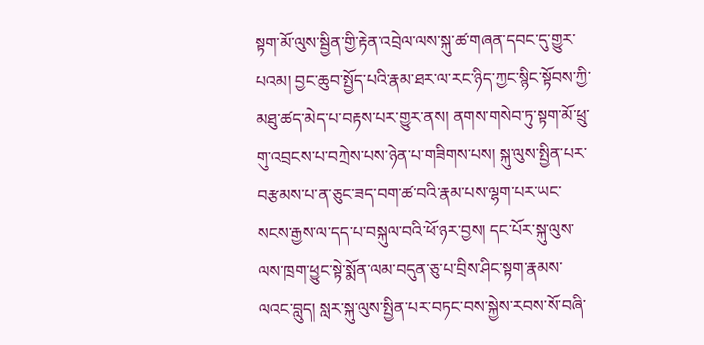སྟག་མོ་ལུས་སྦྱིན་གྱི་རྟེན་འབྲེལ་ལས་སྐུ་ཚ་གཞན་དབང་དུ་གྱུར་པའམ། བྱང་ཆུབ་སྤྱོད་པའི་རྣམ་ཐར་ལ་རང་ཉིད་ཀྱང་སྙིང་སྟོབས་ཀྱི་མཐུ་ཚད་མེད་པ་བརྟས་པར་གྱུར་ནས། ནགས་གསེབ་ཏུ་སྟག་མོ་ཕྲུ་གུ་འབྲངས་པ་བཀྲེས་པས་ཉེན་པ་གཟིགས་པས། སྐུ་ལུས་སྤྱིན་པར་བརྩམས་པ་ན་ཅུང་ཟད་བག་ཚ་བའི་རྣམ་པས་ལྷག་པར་ཡང་སངས་རྒྱས་ལ་དད་པ་བསྐུལ་བའི་ཕོ་ཉར་བྱས། དང་པོར་སྐུ་ལུས་ལས་ཁྲག་ཕྱུང་སྟེ་སྨོན་ལམ་བདུན་ཅུ་པ་བྲིས་ཤིང་སྟག་རྣམས་ལའང་བླུད། སླར་སྐུ་ལུས་སྤྱིན་པར་བཏང་བས་སྐྱེས་རབས་སོ་བཞི་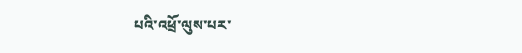པའི་འཕྲོ་ལུས་པར་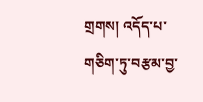གྲགས། འདོད་པ་གཅིག་ཏུ་བརྩམ་བྱ་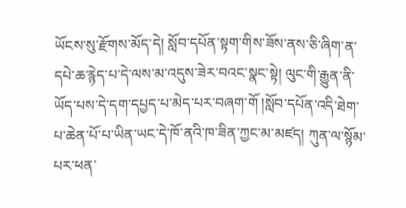ཡོངས་སུ་རྫོགས་མོད་དེ། སློབ་དཔོན་སྟག་གིས་ཟོས་ནས་ཅི་ཞིག་ན་དཔེ་ཆ་རྙེད་པ་དེ་ལས་མ་འདུས་ཟེར་བའང་སྣང་སྟེ། ལུང་གི་རྒྱུན་ནི་ཡོད་པས་དེ་དག་དཔྱད་པ་མེད་པར་བཞག་གོ །སློབ་དཔོན་འདི་ཐེག་པ་ཆེན་པོ་པ་ཡིན་ཡང་དེ་ཁོ་ནའི་ཁ་ཟིན་ཀྱང་མ་མཛད། ཀུན་ལ་སྙོམ་པར་ཕན་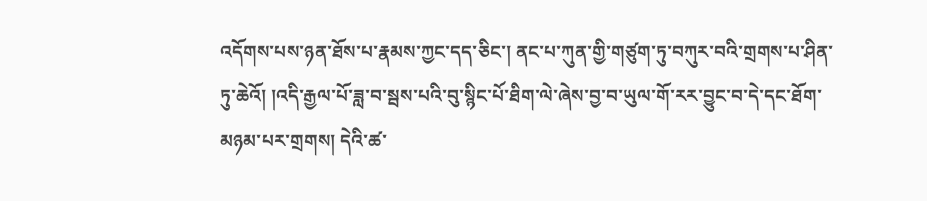འདོགས་པས་ཉན་ཐོས་པ་རྣམས་ཀྱང་དད་ཅིང་། ནང་པ་ཀུན་གྱི་གཙུག་ཏུ་བཀུར་བའི་གྲགས་པ་ཤིན་ཏུ་ཆེའོ། །འདི་རྒྱལ་པོ་ཟླ་བ་སྦས་པའི་བུ་སྙིང་པོ་ཐིག་ལེ་ཞེས་བྱ་བ་ཡུལ་གོ་རར་བྱུང་བ་དེ་དང་ཐོག་མཉམ་པར་གྲགས། དེའི་ཚ་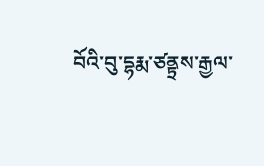བོའི་བུ་དྷརྨ་ཙནྟྲས་རྒྱལ་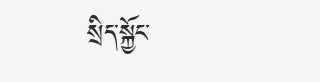སྲིད་སྐྱོང་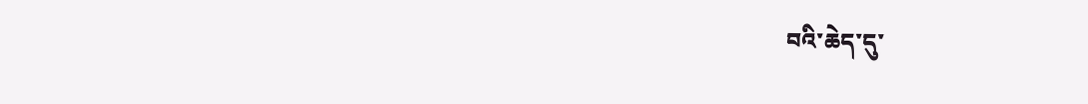བའི་ཆེད་དུ་